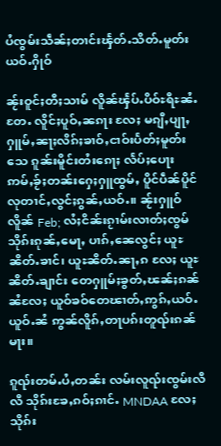ပႆၸွမ်းသဵၼ်ႈတၢင်းၾႅတ်ႉသိတ်ႉမူတ်းယဝ်ႉႁိုဝ်

ၼႂ်းဝူင်ႈတီႈသၢမ် လိူၼ်ၾႅပ်ႉပိဝ်ႊရီႊၼႆႉတႄႉ လိူင်ႈပူဝ်ႇၼၵႃး လႄႈ မၵျီႇပျႃႇ ႁူမ်ႇၼႃႈလိၵ်ႈၶၢဝ်ႇငၢဝ်းပႅတ်ႈမူတ်းသေ ၵူၼ်းမိူင်းတႆးၵေႃႈ လႅပ်ႈပေႃးဢမ်ႇၶႂ်ႈတၼ်းႁေႈႁူထွမ်ႇ ပိူင်ပဵၼ်ပိူင်လုတၢင်ႇလွင်ႈၵွၼ်ႇယဝ်ႉ။ ၼႂ်းႁူဝ်လိူၼ် Feb; လႆႈငိၼ်းၵႂၢမ်းလၢတ်ႈၸွမ်သိုၵ်းၵုၼ်ႇမေႃႇ ပၢၵ်ႇၼေလွင်ႈ ယူႊၼိတ်ႉၶၢင်၊ ယူႊၼိတ်ႉၼႃႇၵ လႄႈ ယူႊၼိတ်ႉၶျၢင်း တေႁူမ်ႈၶွတ်ႇၽၼ်ႈၵၼ်ၼႆလႄႈ ယူဝ်ၶဝ်တေၽၢတ်ႇဢွၵ်ႇယဝ်ႉယူဝ်ႉၼႆ ဢွၼ်လိူၵ်ႇတႃပၵ်းတူၺ်းၵၼ်မႃး။

ၵူၺ်းတမ်ႉပႆႇတၼ်း လမ်းလူၺ်းၸွမ်းလီလီ သိုၵ်းၶႄႇၵဝ်ႈၵၢင်ႉ MNDAA လႄႈ သိုၵ်း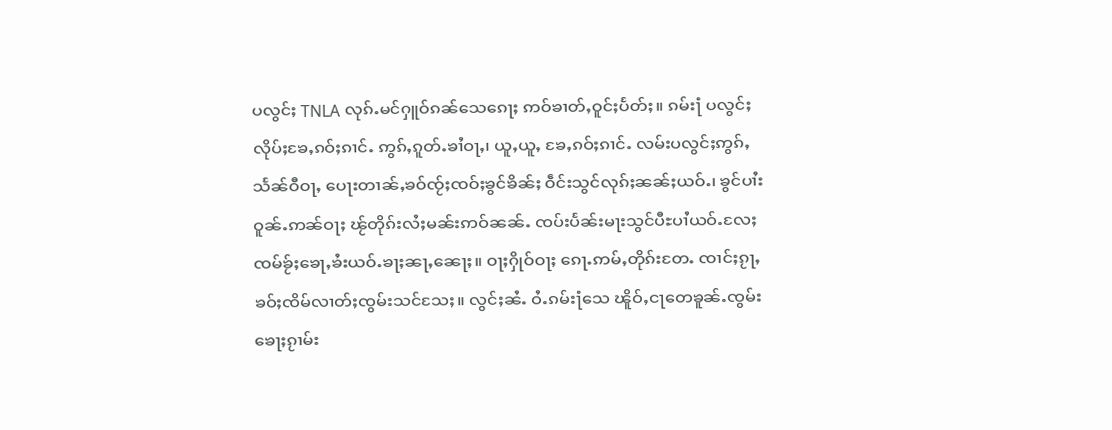ပလွင်ႈ TNLA လုၵ်ႉမင်ႁူဝ်ၵၼ်သေၵေႃႈ ဢဝ်ၶၢတ်ႇဝူင်ႈပႅတ်ႈ။ ၵမ်း႞ ပလွင်ႈလိုပ်ႈၶႄႇၵဝ်ႈၵၢင်ႉ ဢွၵ်ႇၵူတ်ႉၶၢႆဝႃႇ၊ ယူႇယူႇ ၶႄႇၵဝ်ႈၵၢင်ႉ လမ်းပလွင်ႈဢွၵ်ႇသႅၼ်ဝီဝႃႇ ပေႃးတၢၼ်ႇၶဝ်ၸႂ်ႈၸဝ်ႈၶွင်ၶိၼ်ႈ ဝဵင်းသွင်လုၵ်ႈၼၼ်ႈယဝ်ႉ၊ ၶွင်ပၢႆးဝူၼ်ႉဢၼ်ဝႃႈ ၽႂ်တိုၵ်းလႆႈမၼ်းဢဝ်ၼၼ်ႉ ၸပ်းပႅၼ်းမႃးသွင်ပီႊပၢႆယဝ်ႉလႄႈ ၸမ်ၶႂ်ႈၶေႃႇၶႆးယဝ်ႉၶႃႈၼႃႇၼေႃႈ။ ဝႃႈႁိုဝ်ဝႃႈ ၵေႃႉဢမ်ႇတိုၵ်းတႄႉ ၸၢင်ႈၵႂႃႇၶဝ်ႈၸိမ်လၢတ်ႈၸွမ်းသင်သႄႈ။ လွင်ႈၼႆႉ ဝႆႉၵမ်း႞သေ ၽိူဝ်ႇငႃတေၶူၼ်ႉၸွမ်းၶေႃႈၵႂၢမ်း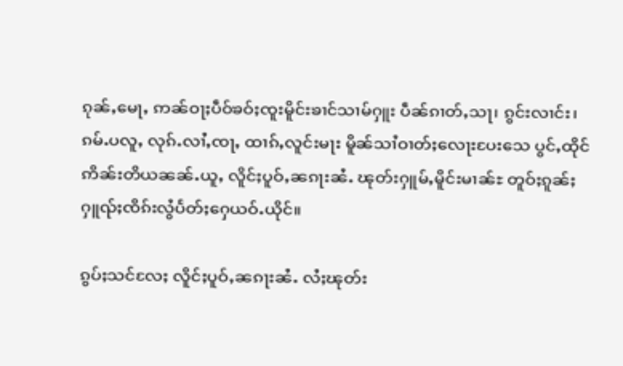ၵုၼ်ႇမေႃႇ ဢၼ်ဝႃႈပဵဝ်ၶဝ်ႈၸူးမိူင်းၶၢင်သၢမ်ႁူး ပဵၼ်ၵၢတ်ႇသႃ၊ ၵွင်းလၢင်း၊ ၵမ်ႉပလူႇ လုၵ်ႉလၢႆႇၸႃႇ ထၢၵ်ႇလူင်းမႃး မိူၼ်သၢႆဝၢတ်ႈလေႃးပႄးသေ ပွင်ႇထိုင်ဢိၼ်းတိယၼၼ်ႉယူႇ လိူင်ႈပူဝ်ႇၼၵႃးၼႆႉ ၽုတ်းႁူမ်ႇမိူင်းမၢၼ်ႊ တူဝ်ႈၵူၼ်ႈႁူၺ်ႈၸိၵ်းလွႆပႅတ်ႈႁေယဝ်ႉယိုင်။

ၵွပ်ႈသင်လႄႈ လိူင်ႈပူဝ်ႇၼၵႃးၼႆႉ လႆႈၽုတ်း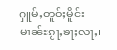ႁူမ်ႇတူဝ်ႈမိူင်းမၢၼ်ႊၵႂႃႇၶႃႈလႃႇ၊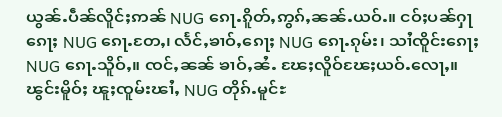ယွၼ်ႉပဵၼ်လိူင်ႈဢၼ် NUG ၵေႃႉၵိူတ်ႇဢွၵ်ႇၼၼ်ႉယဝ်ႉ။ ငဝ်ႈပၼ်ႁႃၵေႃႈ NUG ၵေႃႉတႄႇ၊ လႅင်ႇၶၢဝ်ႇၵေႃႈ NUG ၵေႃႉၵုမ်း၊ သၢႆၸိူင်းၵေႃႈ NUG ၵေႃႉသိူဝ်ႇ။ ၸင်ႇၼၼ် ၶၢဝ်ႇၼႆႉ ၽႄႈလိူဝ်ၽႄႈယဝ်ႉလေႃႇ။ ၽွင်းမိူဝ်ႈ ၽူႈၸူမ်းၽၢႆႇ NUG တိုၵ်ႉမူင်ႊ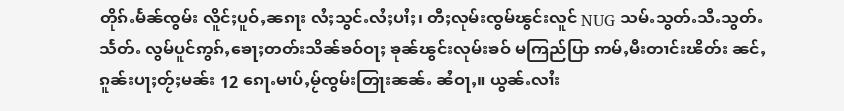တိုၵ်ႉမႅၼ်ၸွမ်း လိူင်ႈပူဝ်ႇၼၵႃး လႆႈသွင်ႉလႆႈပၢႆႈ၊ တီႈလုမ်းၸွမ်ၽွင်းလူင် NUG သမ်ႉသွတ်ႉသီႉသွတ်ႉသႅတ်ႉ လွမ်ပူင်ဢွၵ်ႇၶေႃႈတတ်းသိၼ်ၶဝ်ဝႃႈ ၶုၼ်ၽွင်းလုမ်းၶဝ် မကြည်ပြာ ဢမ်ႇမီးတၢင်းၽိတ်း ၼင်ႇၵူၼ်းပႃႈတႂ်ႈမၼ်း 12 ၵေႃႉမၢပ်ႇမႂ်ၸွမ်းတြႃးၼၼ်ႉ ၼႆဝႃႇ။ ယွၼ်ႉလၢႆး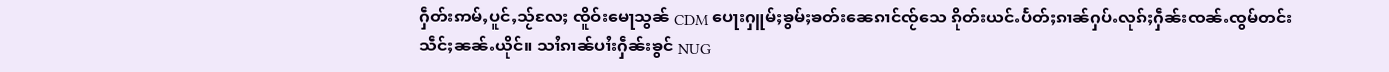ႁဵတ်းဢမ်ႇပူင်ႇသႂ်လႄႈ ၸိူဝ်းမေႃသွၼ် CDM ပေႃးႁူမ်ႈၶွမ်ႈၶတ်းၼေၵၢင်ၸႂ်သေ ၵိုတ်းယင်ႉပႅတ်ႈၵၢၼ်ႁပ်ႉလုၵ်ႈႁဵၼ်းၸၼ်ႉၸွမ်တင်းသဵင်ႈၼၼ်ႉယိုင်။ သၢႆၵၢၼ်ပၢႆးႁဵၼ်းၶွင် NUG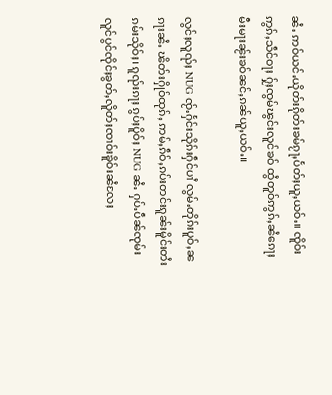ၼႆႉ ဢဝ်ယင်ႉယိုတ်းၵိုတ်းၶမ်ၵႂႃႇပႅတ်ႈယူႇယဝ်ႉ။ ၸိူဝ်းဢွၵ်ႇသဵင်ဝႃႈ ႁႂ်ႈၸွမ်ၽွင်းလူင်ၶဝ် ထွႆတူဝ်ဢွၵ်ႇၼႆၵေႃႈ မီးမႃးၼႂ်းၶဝ်ၼင်ႇၵၼ်ယူႇယဝ်ႉ။

လွင်ႈလူၺ်ႈ NUG ၸႂ်ႉႁႅင်းသိုၵ်းႁဵင်ပၢႆ လွမ်ႉတိုၵ်းပူဝ်ႇၼၵႃးၼႆႉ ၽိတ်းႁိုဝ်ထုၵ်ႇ ဢမ်ႇၵဵဝ်ႇၵပ်းတင်းၵူၼ်းမိူင်းတႆးၵမ်းသိုဝ်ႈ၊ ၵူၺ်းၵႃႈ ၵွပ်ႈပိူဝ်ႈ NUG ၼႆႉ ႁပ်ႉပဵၼ်ၸုမ်းလူင်ပွင်ၸိုင်ႈၶွတ်ႇလိူတ်ႈၸၢဝ်းၶိူဝ်းၼႆလႄႈ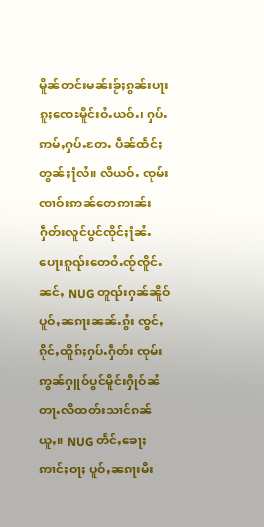မိူၼ်တင်းမၼ်းၶႂ်ႈၵွၼ်းပႃးၵူႈၸေႊမိူင်းဝႆႉယဝ်ႉ၊ ႁပ်ႉဢမ်ႇႁပ်ႉတႄႉ ပဵၼ်ထႅင်ႈတွၼ်ႈ႞လႆ။ လီယဝ်ႉ ၸုမ်းၸၢဝ်းဢၼ်တေဢၢၼ်းႁဵတ်းလူင်ပွင်ၸိုင်ႈ႞ၼႆႉ ပေႃးၵူၺ်းတေဝႆႉၸႂ်ၸိူင်ႉၼင်ႇ NUG တူၺ်းႁၼ်ၼိူဝ် ပူဝ်ႇၼၵႃးၼၼ်ႉၵွႆး ၸွင်ႇၵိုင်ႇထိူၵ်ႈႁပ်ႉႁဵတ်း ၸုမ်းဢွၼ်ႁူဝ်ပွင်မိူင်းႁိုဝ်ၼႆ တႃႉလီထတ်းသၢင်ၵၼ်ယူႇ။ NUG တႅင်ႇၶေႃႈဢၢင်ႈဝႃႈ ပူဝ်ႇၼၵႃးမီး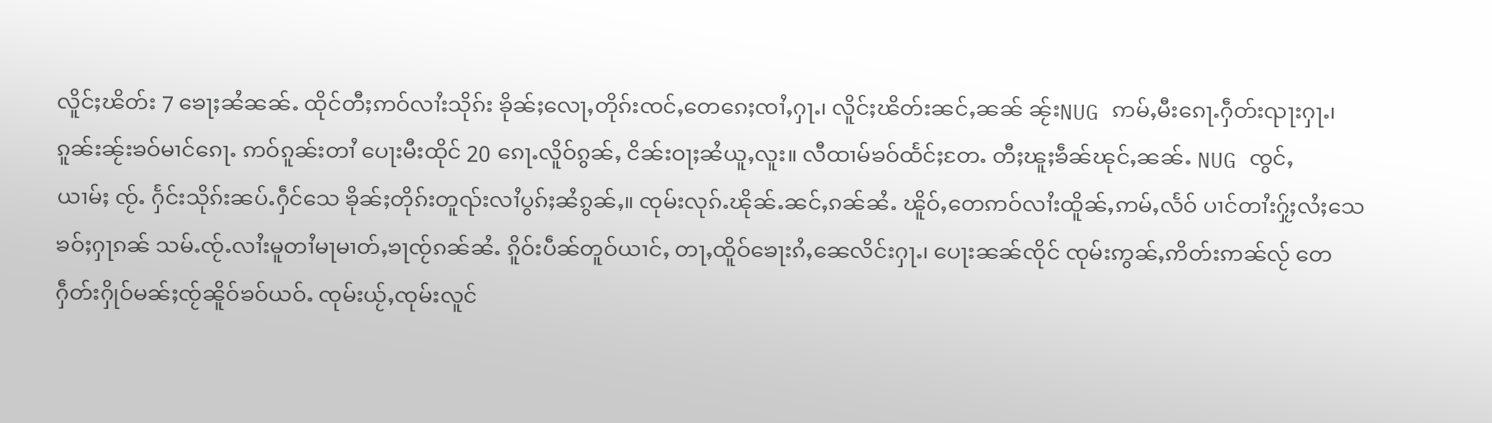လိူင်ႈၽိတ်း 7 ၶေႃႈၼႆၼၼ်ႉ ထိုင်တီႈဢဝ်လၢႆးသိုၵ်း ၶိုၼ်ႈလေႃႇတိုၵ်းၸင်ႇတေၵေႈၸၢႆႇႁႃႉ၊ လိူင်ႈၽိတ်းၼင်ႇၼၼ် ၼႂ်းNUG ဢမ်ႇမီးၵေႃႉႁဵတ်းၺႃးႁႃႉ၊ ၵူၼ်းၼႂ်းၶဝ်မၢင်ၵေႃႉ ဢဝ်ၵူၼ်းတၢႆ ပေႃးမီးထိုင် 20 ၵေႃႉလိူဝ်ၵွၼ်ႇ ငိၼ်းဝႃႈၼႆယူႇလူး။ လီထၢမ်ၶဝ်ထႅင်ႈတႄႉ တီႈၽူႈၶဵၼ်ၽုင်ႇၼၼ်ႉ NUG ၸွင်ႇယၢမ်ႈ ၸႂ်ႉ ႁႅင်းသိုၵ်းၼပ်ႉႁဵင်သေ ၶိုၼ်ႈတိုၵ်းတူၺ်းလၢႆပွၵ်ႈၼႆၵွၼ်ႇ။ ၸုမ်းလုၵ်ႉၽိုၼ်ႉၼင်ႇၵၼ်ၼႆႉ ၽိူဝ်ႇတေဢဝ်လၢႆးထိူၼ်ႇဢမ်ႇလႅဝ် ပၢင်တၢႆးႁႂ်ႈလႆႈသေၶဝ်ႈႁႃၵၼ် သမ်ႉၸႂ်ႉလၢႆးမူတၢႆမႃမၢတ်ႇၶႃၸႂ်ၵၼ်ၼႆႉ ၵိူဝ်းပဵၼ်တူဝ်ယၢင်ႇ တႃႇထိူဝ်ၶေႃးၵႆႇၼေလိင်းႁႃႉ၊ ပေႃးၼၼ်ၸိုင် ၸုမ်းဢွၼ်ႇဢိတ်းဢၼ်လႂ် တေႁဵတ်းႁိုဝ်မၼ်ႈၸႂ်ၼိူဝ်ၶဝ်ယဝ်ႉ ၸုမ်းယႂ်ႇၸုမ်းလူင်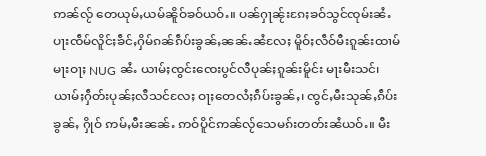ဢၼ်လႂ် တေယုမ်ႇယမ်ၼိူဝ်ၶဝ်ယဝ်ႉ။ ပၼ်ႁႃၼႂ်းၵႄႈၶဝ်သွင်ၸုမ်းၼႆႉ ပႃးၸဵမ်လိူင်ႈၶဵင်ႇႁိမ်ၵၼ်ၵဵပ်းၶွၼ်ႇၼၼ်ႉၼႆလႄႈ မိူဝ်ႈလဵဝ်မီးၵူၼ်းထၢမ်မႃးဝႃႈ NUG ၼႆႉ ယၢမ်ႈၸွင်းၸေးပွင်လီပုၼ်ႈၵူၼ်းမိူင်း မႃးမီးသင်၊ ယၢမ်ႈႁဵတ်းပုၼ်ႈလီသင်လႄႈ ဝႃႈတေလႆႈၵဵပ်းၶွၼ်ႇ၊ ၸွင်ႇမီးသုၼ်ႇၵဵပ်းၶွၼ်ႇ ႁိုဝ် ဢမ်ႇမီးၼၼ်ႉ ဢဝ်ပိူင်ဢၼ်လႂ်သေမၵ်းတတ်းၼႆယဝ်ႉ။ မီး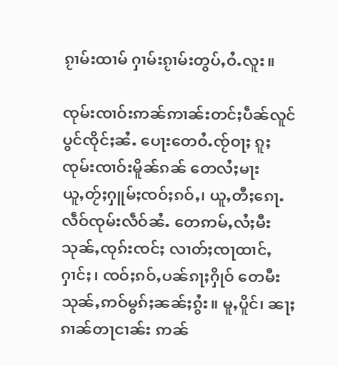ၵႂၢမ်းထၢမ် ႁၢမ်းၵႂၢမ်းတွပ်ႇဝႆႉလူး။

ၸုမ်းၸၢဝ်းဢၼ်ဢၢၼ်းတင်ႈပဵၼ်လူင်ပွင်ၸိုင်ႈၼႆႉ ပေႃးတေဝႆႉၸႂ်ဝႃႈ ၵူႈၸုမ်းၸၢဝ်းမိူၼ်ၵၼ် တေလႆႈမႃးယူႇတႂ်ႈႁူမ်ႈၸဝ်ႈၵဝ်ႇ၊ ယူႇတီႈၵေႃႉလဵဝ်ၸုမ်းလဵဝ်ၼႆႉ တေဢမ်ႇလႆႈမီးသုၼ်ႇၸုၵ်းၸင်ႈ လၢတ်ႈၸႃထၢင်ႇႁၢင်ႈ၊ ၸဝ်ႈၵဝ်ႇပၼ်ၵႃႈႁိုဝ် တေမီးသုၼ်ႇဢဝ်မွၵ်ႈၼၼ်ႈၵွႆး။ မူႇပိူင်၊ ၼႃႈၵၢၼ်တႃငၢၼ်း ဢၼ်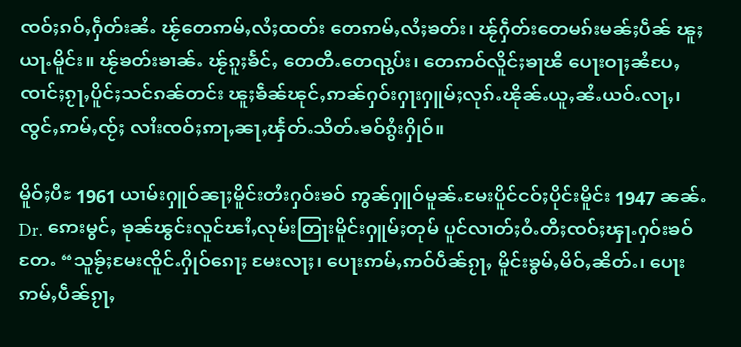ၸဝ်ႈၵဝ်ႇႁဵတ်းၼႆႉ ၽႂ်တေဢမ်ႇလႆႈထတ်း တေဢမ်ႇလႆႈၶတ်း၊ ၽႂ်ႁဵတ်းတေမၵ်းမၼ်ႈပဵၼ် ၽူႈယႃႉမိူင်း။ ၽႂ်ၶတ်းၶၢၼ်ႉ ၽႂ်ၵူႈၶႅင်ႇ တေတီႉတေၺွပ်း၊ တေဢဝ်လိူင်ႈၶႃၽီ ပေႃးဝႃႈၼႆပႄႇ ၸၢင်ႈၵႂႃႇပိူင်ႈသင်ၵၼ်တင်း ၽူႈၶဵၼ်ၽုင်ႇဢၼ်ႁဝ်းႁႃးႁူမ်ႈလုၵ်ႉၽိုၼ်ႉယူႇၼႆႉယဝ်ႉလႃႇ၊ ၸွင်ႇဢမ်ႇၸႂ်ႈ လၢႆးၸဝ်ႈဢႃႇၼႃႇၾႅတ်ႉသိတ်ႉၶဝ်ၵွႆးႁိုဝ်။

မိူဝ်ႈပီႊ 1961 ယၢမ်းႁူဝ်ၼႃႈမိူင်းတႆးႁဝ်းၶဝ် ဢွၼ်ႁူဝ်မူၼ်ႉမႄးပိူင်ငဝ်ႈပိုင်းမိူင်း 1947 ၼၼ်ႉ Dr. ဢေးမွင်ႇ ၶုၼ်ၽွင်းလူင်ၽၢႆႇလုမ်းတြႃးမိူင်းႁူမ်ႈတုမ် ပူင်လၢတ်ႈဝႆႉတီႈၸဝ်ႈၾႃႉႁဝ်းၶဝ်တႄႉ “သူၶႂ်ႈမႄးၸိူင်ႉႁိုဝ်ၵေႃႈ မႄးလႃႈ၊ ပေႃးဢမ်ႇဢဝ်ပဵၼ်ၵႂႃႇ မိူင်းၶွမ်ႇမိဝ်ႇၼိတ်ႉ၊ ပေႃးဢမ်ႇပဵၼ်ၵႂႃႇ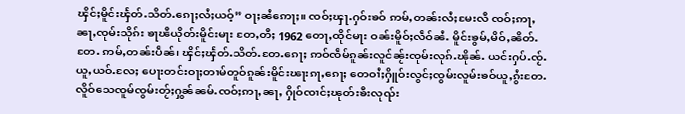ၾိင်ႈမိူင်းၾႅတ်ႉသိတ်ႉၵေႃႈလႆႈယဝ့်” ဝႃႈၼႆဢေႃႈ။ ၸဝ်ႈၾႃႉႁဝ်းၶဝ် ဢမ်ႇတၼ်းလႆႈမႄးလီ ၸဝ်ႈဢႃႇၼႃႇၸုမ်းသိုၵ်း ၶႃၽီယိုတ်းမိူင်းမႃး တႄႇတီႈ 1962 တေႃႇထိုင်မႃး ဝၼ်းမိူဝ်ႈလဵဝ်ၼႆႉ မိူင်းၶွမ်ႇမိဝ်ႇၼိတ်ႉတႄႉ ဢမ်ႇတၼ်းပဵၼ်၊ ၾိင်ႈၾႅတ်ႉသိတ်ႉတႄႉၵေႃႈ ဢဝ်ၸဵမ်ၵူၼ်းလူင်ၼႂ်းၸုမ်းလုၵ်ႉၽိုၼ်ႉ ယင်းႁပ်ႉၸႂ်ႉယူႇယဝ်ႉလႄႈ ပေႃးတင်းဝႃႈတၢမ်တူဝ်ၵူၼ်းမိူင်းၽႃးၵႃႇၵေႃႈ တေဝၢႆႈႁိူဝ်းလွင်ႈၸွမ်းလူမ်းၶဝ်ယူႇၵွႆးတႄႉ လိူဝ်သေၸူမ်ၸွမ်းတႂ်ႈႁွၼ်ၼမ်ႉၸဝ်ႈဢႃႇၼႃႇ ႁိုဝ်ၸၢင်ႈၽုတ်းၶီးလုၺ်း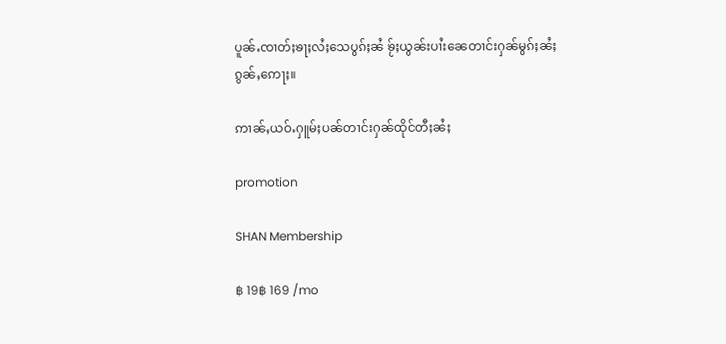ပူၼ်ႉၸၢတ်ႈၶႃႈလႆႈသေပွၵ်ႈၼႆ ၶႂ်ႈယွၼ်းပၢႆးၼေတၢင်းႁၼ်မွၵ်ႈၼႆႈၵွၼ်ႇဢေႃႈ။

ဢၢၼ်ႇယဝ်ႉႁူမ်ႈပၼ်တၢင်းႁၼ်ထိုင်တီႈၼႆႈ

promotion

SHAN Membership

฿ 19฿ 169 /mo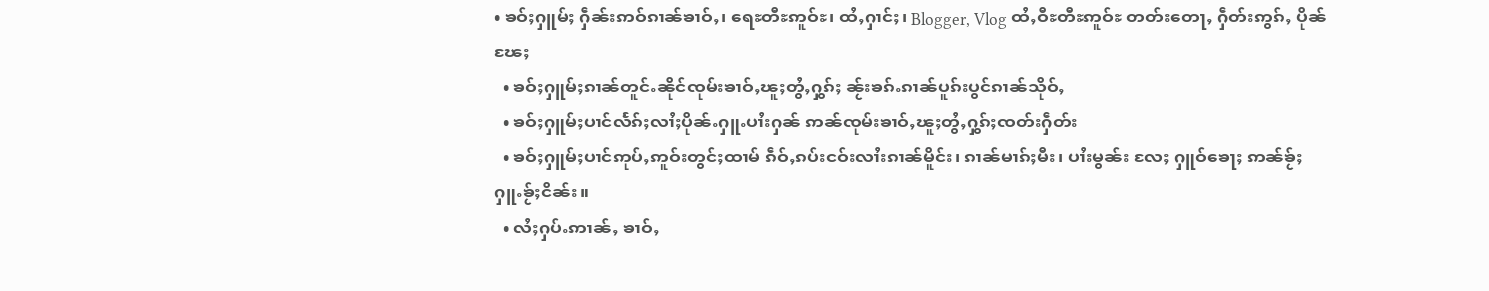• ၶဝ်ႈႁူမ်ႈ ႁဵၼ်းဢဝ်ၵၢၼ်ၶၢဝ်ႇ၊ ရေႊတီႊဢူဝ်ႊ၊ ထႆႇႁၢင်ႈ၊ Blogger, Vlog ထႆႇဝီႊတီႊဢူဝ်ႊ တတ်းတေႃႇ ႁဵတ်းဢွၵ်ႇ ပိုၼ်ၽႄႈ
  • ၶဝ်ႈႁူမ်ႈၵၢၼ်တူင်ႉၼိုင်ၸုမ်းၶၢဝ်ႇၽူႈတွႆႇႁွၵ်ႈ ၼႂ်းၶၵ်ႉၵၢၼ်ပူၵ်းပွင်ၵၢၼ်သိုဝ်ႇ
  • ၶဝ်ႈႁူမ်ႈပၢင်လႅၵ်ႈလၢႆႈပိုၼ်ႉႁူႉပၢႆးႁၼ် ဢၼ်ၸုမ်းၶၢဝ်ႇၽူႈတွႆႇႁွၵ်ႈၸတ်းႁဵတ်း
  • ၶဝ်ႈႁူမ်ႈပၢင်ဢုပ်ႇဢူဝ်းတွင်ႈထၢမ် ၵဵဝ်ႇၵပ်းငဝ်းလၢႆးၵၢၼ်မိူင်း၊ ၵၢၼ်မၢၵ်ႈမီး၊ ပၢႆးမွၼ်း လႄႈ ႁူဝ်ၶေႃႈ ဢၼ်ၶႂ်ႈႁူႉၶႂ်ႈငိၼ်း။
  • လႆႈႁပ်ႉဢၢၼ်ႇ ၶၢဝ်ႇ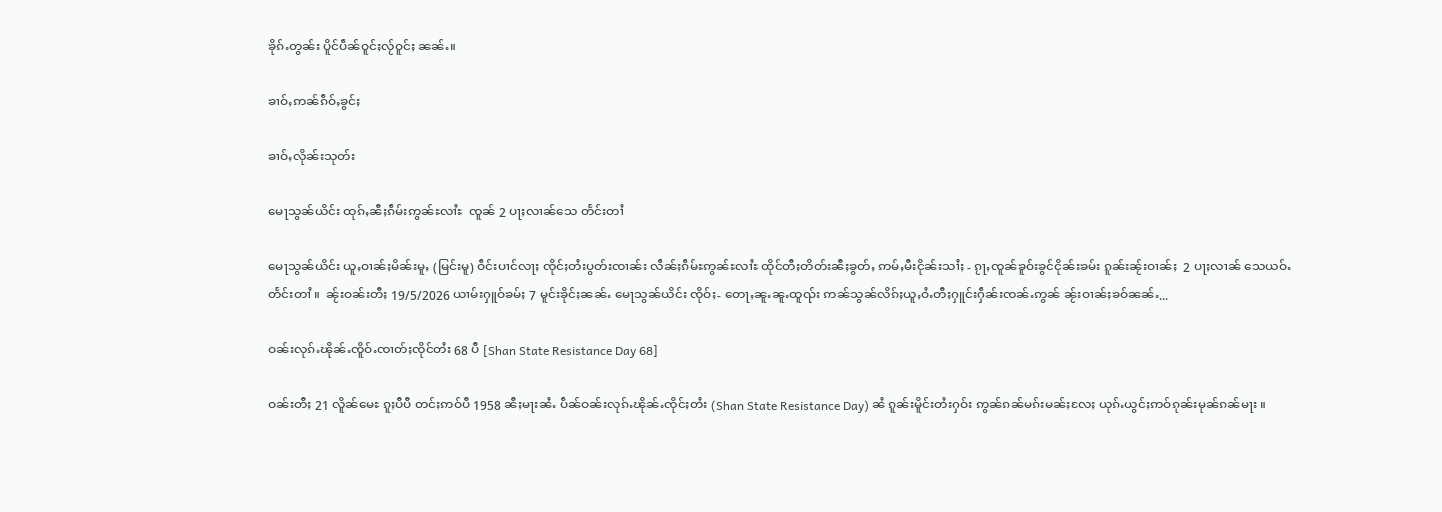ၶိုၵ်ႉတွၼ်း ပိူင်ပဵၼ်ဝူင်ႈလႂ်ဝူင်ႈ ၼၼ်ႉ။

ၶၢဝ်ႇဢၼ်ၵဵဝ်ႇၶွင်ႈ

ၶၢဝ်ႇလိုၼ်းသုတ်း

မေႃသွၼ်ယိင်း ထုၵ်ႇၼီႈၵဵမ်းဢွၼ်ႊလၢႆႊ  ၸူၼ် 2 ပႃႈလၢၼ်သေ တႅင်းတၢႆ

မေႃသွၼ်ယိင်း ယူႇဝၢၼ်ႈမိၼ်းမူႇ (မြင်းမူ) ဝဵင်းပၢင်လႃႈ ၸိုင်ႈတႆးပွတ်းၸၢၼ်း လဵၼ်ႈၵဵမ်ႊဢွၼ်ႊလၢႆႊ ထိုင်တီႈတိတ်းၼီႈၶွတ်ႇ ဢမ်ႇမီးငိုၼ်းသၢႆႈ - ၵႂႃႇၸူၼ်ၶူဝ်းၶွင်ငိုၼ်းၶမ်း ၵူၼ်းၼႂ်းဝၢၼ်ႈ  2 ပႃႈလၢၼ် သေယဝ်ႉတႅင်းတၢႆ ။  ၼႂ်းဝၼ်းတီႈ 19/5/2026 ယၢမ်းႁူဝ်ၶမ်ႈ 7 မူင်းၶိုင်ႈၼၼ်ႉ မေႃသွၼ်ယိင်း ၸိုဝ်ႈ- တေႃႇၼူႉၼူႉထူၺ်း ဢၼ်သွၼ်လိၵ်ႈယူႇဝႆႉတီႈႁူင်းႁဵၼ်းၸၼ်ႉဢွၼ် ၼႂ်းဝၢၼ်ႈၶဝ်ၼၼ်ႉ...

ဝၼ်းလုၵ်ႉၽိုၼ်ႉၸိူဝ်ႉၸၢတ်ႈၸိုင်တႆး 68 ပီ [Shan State Resistance Day 68]

ဝၼ်းတီႈ 21 လိူၼ်မေႊ ၵူႈပီပီ တင်ႈဢဝ်ပီ 1958 ၼီႈမႃးၼႆႉ ပဵၼ်ဝၼ်းလုၵ်ႉၽိုၼ်ႉၸိုင်ႈတႆး (Shan State Resistance Day) ၼႆ ၵူၼ်းမိူင်းတႆးႁဝ်း ဢွၼ်ၵၼ်မၵ်းမၼ်ႈလႄႈ ယုၵ်ႉယွင်ႈဢဝ်ၵုၼ်းမုၼ်ၵၼ်မႃး ။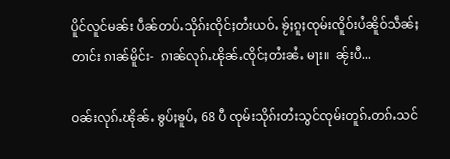ပိူင်လူင်မၼ်း ပဵၼ်တပ်ႉသိုၵ်းၸိုင်ႈတႆးယဝ်ႉ ၶႂ်ႈၵူႈၸုမ်းၸိူဝ်းပႆၼိူဝ်သဵၼ်ႈတၢင်း ၵၢၼ်မိူင်း-  ၵၢၼ်လုၵ်ႉၽိုၼ်ႉၸိုင်ႈတႆးၼႆႉ မႃး။  ၼႂ်းပီ...

ဝၼ်းလုၵ်ႉၽိုၼ်ႉ ၶွပ်ႈၶူပ်ႇ 68 ပီ ၸုမ်းသိုၵ်းတႆးသွင်ၸုမ်းတူၵ်ႉတၵ်ႉသင်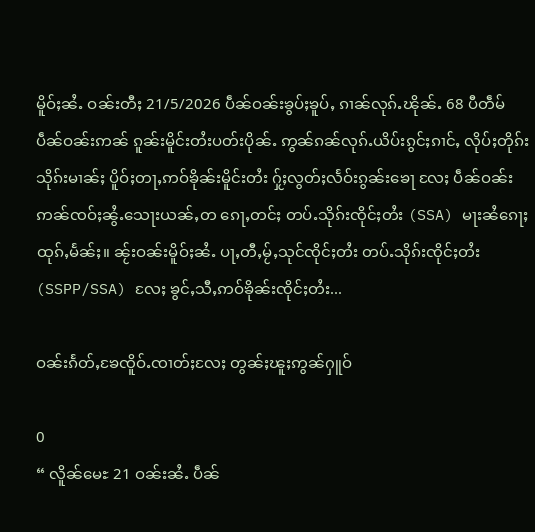မိူဝ်ႈၼႆႉ ဝၼ်းတီႈ 21/5/2026 ပဵၼ်ဝၼ်းၶွပ်ႈၶူပ်ႇ ၵၢၼ်လုၵ်ႉၽိုၼ်ႉ 68 ပီတဵမ် ပဵၼ်ဝၼ်းဢၼ် ၵူၼ်းမိူင်းတႆးပတ်းပိုၼ်ႉ ဢွၼ်ၵၼ်လုၵ်ႉယိပ်းၵွင်ႈၵၢင်ႇ လိုပ်ႈတိုၵ်းသိုၵ်းမၢၼ်ႈ ပိူဝ်ႈတႃႇဢဝ်ၶိုၼ်းမိူင်းတႆး ႁႂ်ႈလွတ်ႈလႅဝ်းၵွၼ်းၶေႃ လႄႈ ပဵၼ်ဝၼ်းဢၼ်ၸဝ်ႈၼွႆႉသေႃးယၼ်ႇတ ၵေႃႇတင်ႈ တပ်ႉသိုၵ်းၸိုင်ႈတႆး (SSA) မႃးၼႆၵေႃႈထုၵ်ႇမႅၼ်ႈ။ ၼႂ်းဝၼ်းမိူဝ်ႈၼႆႉ ပႃႇတီႇမႂ်ႇသုင်ၸိုင်ႈတႆး တပ်ႉသိုၵ်းၸိုင်ႈတႆး (SSPP/SSA) လႄႈ ၶွင်ႇသီႇဢဝ်ၶိုၼ်းၸိုင်ႈတႆး...

ဝၼ်းၵႅတ်ႇၶႄၸိူဝ်ႉၸၢတ်ႈလႄႈ တွၼ်ႈၽူႈဢွၼ်ႁူဝ်

0
“ လိူၼ်မေႊ 21 ဝၼ်းၼႆႉ ပဵၼ်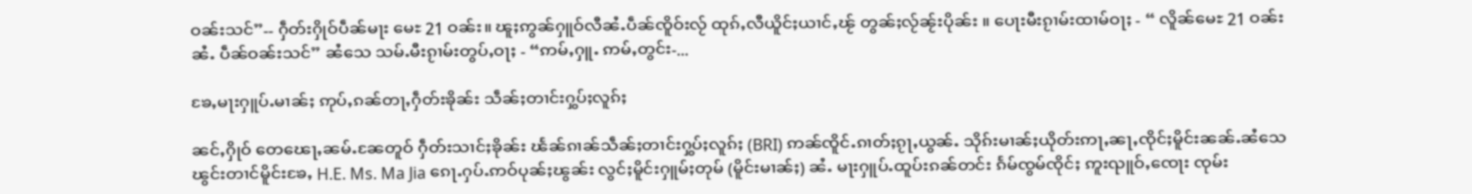ဝၼ်းသင်”-- ႁဵတ်းႁိုဝ်ပဵၼ်မႃး မေႊ 21 ဝၼ်း။ ၽူႈဢွၼ်ႁူဝ်လီၼႆႉပဵၼ်ၸိူဝ်းလႂ် ထုၵ်ႇလီယိူင်ႈယၢင်ႇၽႂ် တွၼ်ႈလႂ်ၼႂ်းပိုၼ်း ။ ပေႃးမီးၵႂၢမ်းထၢမ်ဝႃႈ - “ လိူၼ်မေႊ 21 ဝၼ်းၼႆႉ ပဵၼ်ဝၼ်းသင်” ၼႆသေ သမ်ႉမီးၵႂၢမ်းတွပ်ႇဝႃႈ - “ဢမ်ႇႁူႉ ဢမ်ႇတွင်း-...

ၶႄႇမႃးႁူပ်ႉမၢၼ်ႈ ဢုပ်ႇၵၼ်တႃႇႁဵတ်းၶိုၼ်း သဵၼ်ႈတၢင်းႁွပ်ႈလူၵ်ႈ

ၼင်ႇႁိုဝ် တေၽေႃႇၼမ်ႉၼႄတူဝ် ႁဵတ်းသၢင်ႈၶိုၼ်း ၽႅၼ်ၵၢၼ်သဵၼ်ႈတၢင်းႁွပ်ႈလူၵ်ႈ (BRI) ဢၼ်ၸိူင်ႉၵၢတ်ႈၵႂႃႇယွၼ်ႉ သိုၵ်းမၢၼ်ႈယိုတ်းဢႃႇၼႃႇၸိုင်ႈမိူင်းၼၼ်ႉၼႆသေ ၽွင်းတၢင်မိူင်းၶႄႇ H.E. Ms. Ma Jia ၵေႃႉႁပ်ႉဢဝ်ပုၼ်ႈၽွၼ်း လွင်ႈမိူင်းႁူမ်ႈတုမ် (မိူင်းမၢၼ်ႈ) ၼႆႉ မႃးႁူပ်ႉထူပ်းၵၼ်တင်း ၵႅမ်ၸွမ်ၸိုင်ႈ ဢူးၺူဝ်ႇၸေႃး ၸုမ်း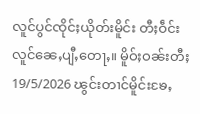လူင်ပွင်ၸိုင်ႈယိုတ်းမိူင်း တီႈဝဵင်းလူင်ၼေႇပျီႇတေႃႇ။ မိူဝ်ႈဝၼ်းတီႈ 19/5/2026 ၽွင်းတၢင်မိူင်းၶႄႇ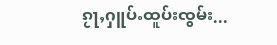ၵႂႃႇႁူပ်ႉထူပ်းၸွမ်း...